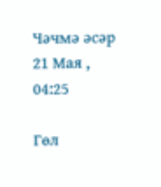Чәчмә әсәр
21 Мая , 04:25

Гөл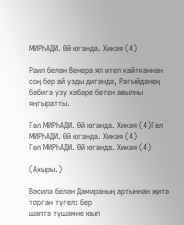МИРҺАДИ. Өй юганда. Хикәя (4)

Раил белән Венера ял итеп кайтканнан соң бер ай узды дигәндә, Рәгыйдәнең бәбигә узу хәбәре бөтен авылны яңгыратты.

Гөл МИРҺАДИ. Өй юганда. Хикәя (4)Гөл МИРҺАДИ. Өй юганда. Хикәя (4)
Гөл МИРҺАДИ. Өй юганда. Хикәя (4)

(Ахыры.)

Вәсилә белән Дамираның артыннан җитә торган түгел: бер
шәптә түшәмне юып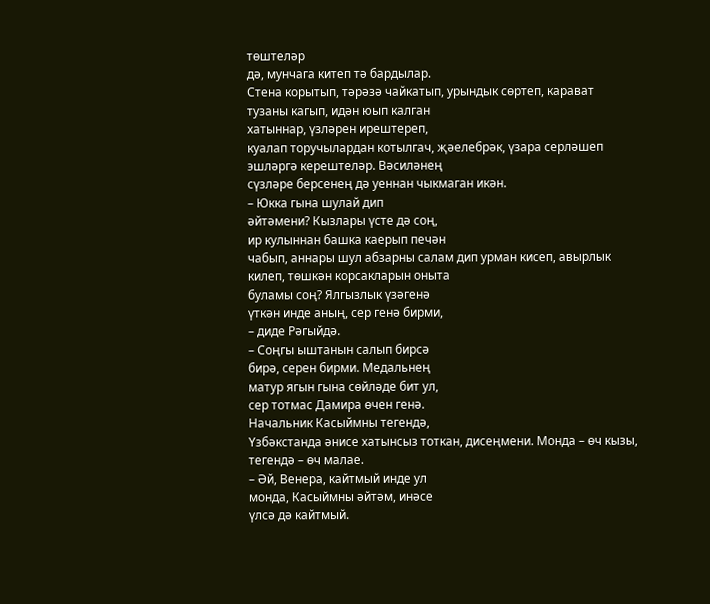төштеләр
дә, мунчага китеп тә бардылар.
Стена корытып, тәрәзә чайкатып, урындык сөртеп, карават
тузаны кагып, идән юып калган
хатыннар, үзләрен ирештереп,
куалап торучылардан котылгач, җәелебрәк, үзара серләшеп
эшләргә керештеләр. Вәсиләнең
сүзләре берсенең дә уеннан чыкмаган икән.
– Юкка гына шулай дип
әйтәмени? Кызлары үсте дә соң,
ир кулыннан башка каерып печән
чабып, аннары шул абзарны салам дип урман кисеп, авырлык
килеп, төшкән корсакларын оныта
буламы соң? Ялгызлык үзәгенә
үткән инде аның, сер генә бирми,
– диде Рәгыйдә.
– Соңгы ыштанын салып бирсә
бирә, серен бирми. Медальнең
матур ягын гына сөйләде бит ул,
сер тотмас Дамира өчен генә.
Начальник Касыймны тегендә,
Үзбәкстанда әнисе хатынсыз тоткан, дисеңмени. Монда – өч кызы,
тегендә – өч малае.
– Әй, Венера, кайтмый инде ул
монда, Касыймны әйтәм, инәсе
үлсә дә кайтмый.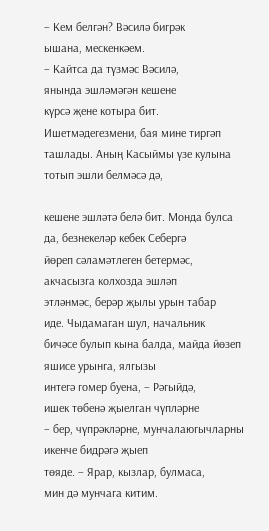– Кем белгән? Вәсилә бигрәк
ышана, мескенкәем.
– Кайтса да түзмәс Вәсилә,
янында эшләмәгән кешене
күрсә җене котыра бит. Ишетмәдегезмени, бая мине тиргәп
ташлады. Аның Касыймы үзе кулына тотып эшли белмәсә дә,

кешене эшләтә белә бит. Монда булса да, безнекеләр кебек Себергә
йөреп сәламәтлеген бетермәс,
акчасызга колхозда эшләп
этләнмәс, берәр җылы урын табар
иде. Чыдамаган шул, начальник
бичәсе булып кына балда, майда йөзеп яшисе урынга, ялгызы
интегә гомер буена, – Рәгыйдә,
ишек төбенә җыелган чүпләрне
– бер, чүпрәкләрне, мунчалаюгычларны икенче бидрәгә җыеп
төяде. – Ярар, кызлар, булмаса,
мин дә мунчага китим.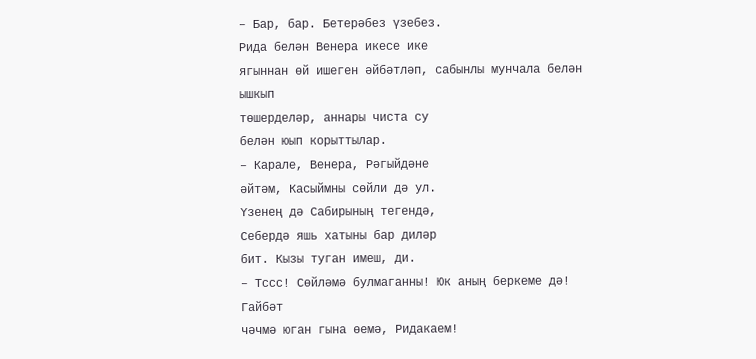– Бар, бар. Бетерәбез үзебез.
Рида белән Венера икесе ике
ягыннан өй ишеген әйбәтләп, сабынлы мунчала белән ышкып
төшерделәр, аннары чиста су
белән юып корыттылар.
– Карале, Венера, Рәгыйдәне
әйтәм, Касыймны сөйли дә ул.
Үзенең дә Сабирының тегендә,
Себердә яшь хатыны бар диләр
бит. Кызы туган имеш, ди.
– Тссс! Сөйләмә булмаганны! Юк аның беркеме дә! Гайбәт
чәчмә юган гына өемә, Ридакаем!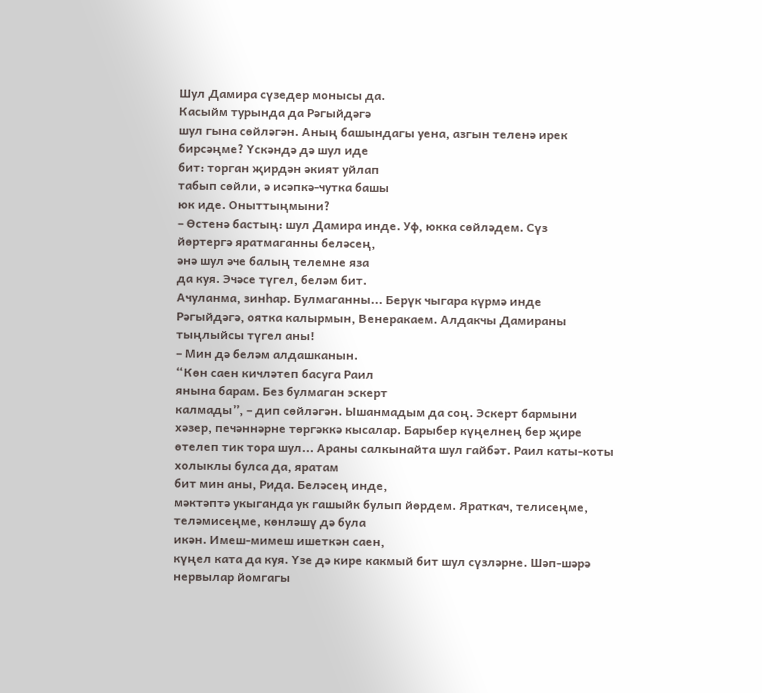Шул Дамира сүзедер монысы да.
Касыйм турында да Рәгыйдәгә
шул гына сөйләгән. Аның башындагы уена, азгын теленә ирек
бирсәңме? Үскәндә дә шул иде
бит: торган җирдән әкият уйлап
табып сөйли, ә исәпкә-чутка башы
юк иде. Оныттыңмыни?
– Өстенә бастың: шул Дамира инде. Уф, юкка сөйләдем. Сүз
йөртергә яратмаганны беләсең,
әнә шул әче балың телемне яза
да куя. Эчәсе түгел, беләм бит.
Ачуланма, зинһар. Булмаганны... Берүк чыгара күрмә инде
Рәгыйдәгә, оятка калырмын, Венеракаем. Алдакчы Дамираны
тыңлыйсы түгел аны!
– Мин дә беләм алдашканын.
“Көн саен кичләтеп басуга Раил
янына барам. Без булмаган эскерт
калмады”, – дип сөйләгән. Ышанмадым да соң. Эскерт бармыни
хәзер, печәннәрне төргәккә кысалар. Барыбер күңелнең бер җире
өтелеп тик тора шул... Араны салкынайта шул гайбәт. Раил каты-коты холыклы булса да, яратам
бит мин аны, Рида. Беләсең инде,
мәктәптә укыганда ук гашыйк булып йөрдем. Яраткач, телисеңме,
теләмисеңме, көнләшү дә була
икән. Имеш-мимеш ишеткән саен,
күңел ката да куя. Үзе дә кире какмый бит шул сүзләрне. Шәп-шәрә
нервылар йомгагы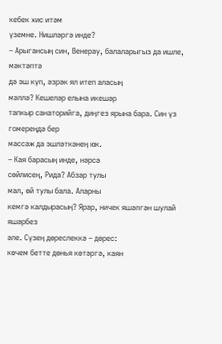кебек хис итәм
үземне. Нишләргә инде?
– Арыгансың син, Венерау, балаларыгыз да ишле, мәктәптә
дә эш күп, әзрәк ял итеп аласың
мәллә? Кешеләр елына икешәр
тапкыр санаторийга, диңгез ярына бара. Син үз гомереңдә бер
массаж да эшләткәнең юк.
– Кая барасың инде, нәрсә
сөйлисең, Рида? Абзар тулы
мал, өй тулы бала. Аларны
кемгә калдырасың? Ярар, ничек яшәлгән шулай яшәрбез
әле. Сүзең дөреслеккә – дөрес:
көчем бетте дөнья көтәргә, каян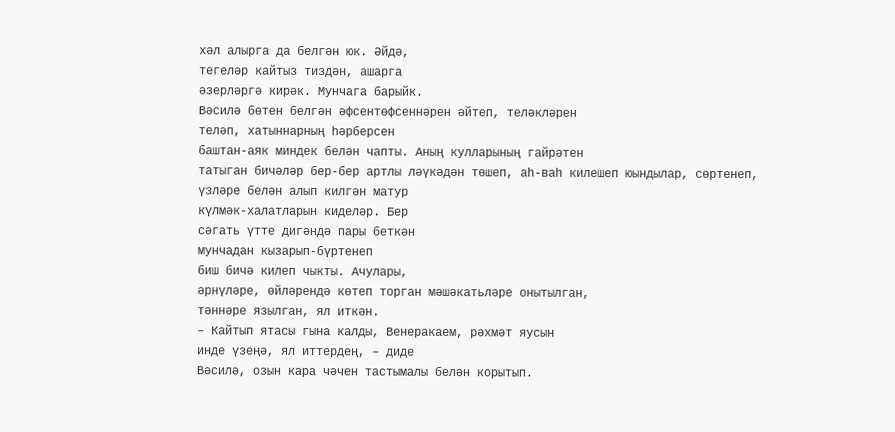хәл алырга да белгән юк. Әйдә,
тегеләр кайтыз тиздән, ашарга
әзерләргә кирәк. Мунчага барыйк.
Вәсилә бөтен белгән әфсентөфсеннәрен әйтеп, теләкләрен
теләп, хатыннарның һәрберсен
баштан-аяк миндек белән чапты. Аның кулларының гайрәтен
татыган бичәләр бер-бер артлы ләүкәдән төшеп, аһ-ваһ килешеп юындылар, сөртенеп,
үзләре белән алып килгән матур
күлмәк-халатларын киделәр. Бер
сәгать үтте дигәндә пары беткән
мунчадан кызарып-бүртенеп
биш бичә килеп чыкты. Ачулары,
әрнүләре, өйләрендә көтеп торган мәшәкатьләре онытылган,
тәннәре язылган, ял иткән.
– Кайтып ятасы гына калды, Венеракаем, рәхмәт яусын
инде үзеңә, ял иттердең, – диде
Вәсилә, озын кара чәчен тастымалы белән корытып.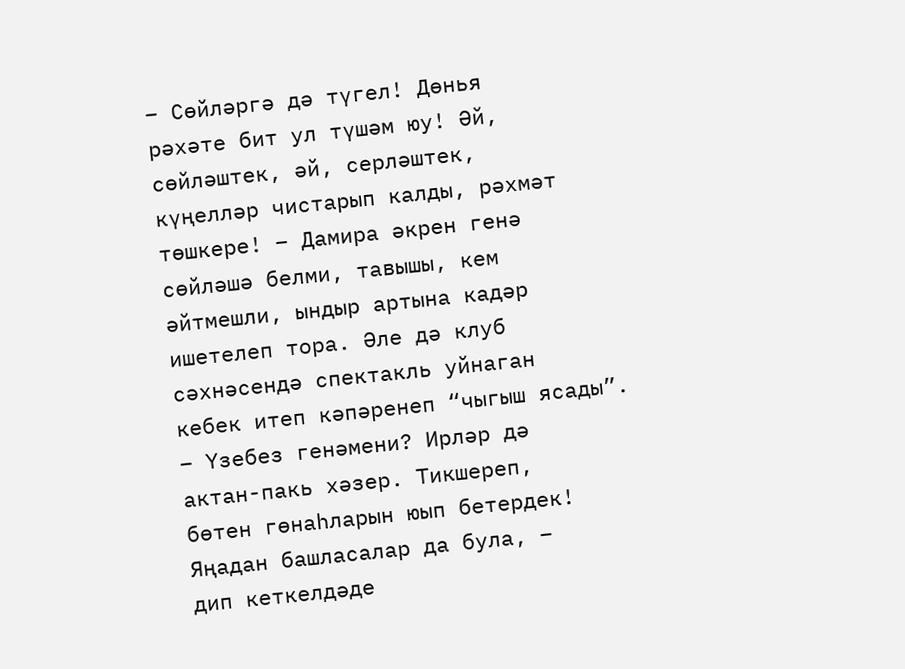– Сөйләргә дә түгел! Дөнья
рәхәте бит ул түшәм юу! Әй,
сөйләштек, әй, серләштек,
күңелләр чистарып калды, рәхмәт
төшкере! – Дамира әкрен генә
сөйләшә белми, тавышы, кем
әйтмешли, ындыр артына кадәр
ишетелеп тора. Әле дә клуб
сәхнәсендә спектакль уйнаган
кебек итеп кәпәренеп “чыгыш ясады”.
– Үзебез генәмени? Ирләр дә
актан-пакь хәзер. Тикшереп,
бөтен гөнаһларын юып бетердек!
Яңадан башласалар да була, –
дип кеткелдәде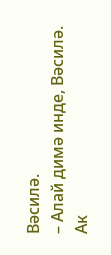Вәсилә.
– Алай димә инде, Вәсилә. Ак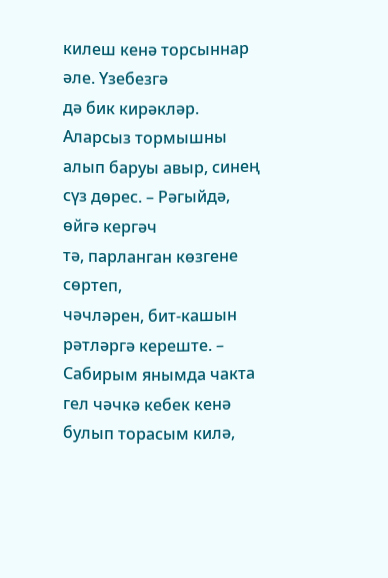килеш кенә торсыннар әле. Үзебезгә
дә бик кирәкләр. Аларсыз тормышны алып баруы авыр, синең
сүз дөрес. – Рәгыйдә, өйгә кергәч
тә, парланган көзгене сөртеп,
чәчләрен, бит-кашын рәтләргә кереште. – Сабирым янымда чакта
гел чәчкә кебек кенә булып торасым килә,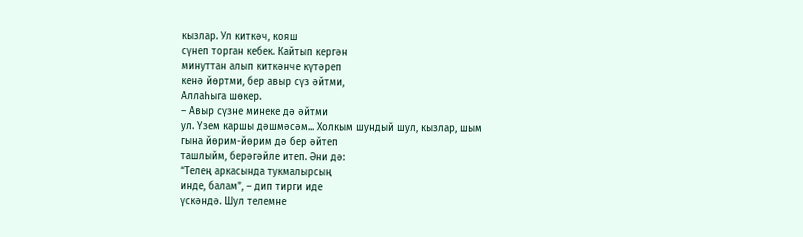кызлар. Ул киткәч, кояш
сүнеп торган кебек. Кайтып кергән
минуттан алып киткәнче күтәреп
кенә йөртми, бер авыр сүз әйтми,
Аллаһыга шөкер.
– Авыр сүзне минеке дә әйтми
ул. Үзем каршы дәшмәсәм... Холкым шундый шул, кызлар, шым
гына йөрим-йөрим дә бер әйтеп
ташлыйм, берәгәйле итеп. Әни дә:
“Телең аркасында тукмалырсың
инде, балам”, – дип тирги иде
үскәндә. Шул телемне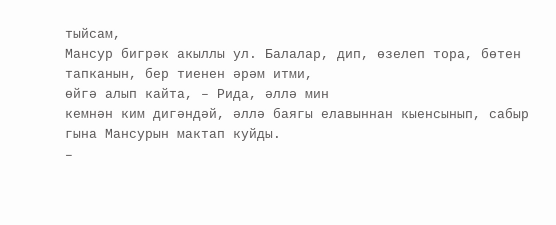тыйсам,
Мансур бигрәк акыллы ул. Балалар, дип, өзелеп тора, бөтен
тапканын, бер тиенен әрәм итми,
өйгә алып кайта, – Рида, әллә мин
кемнән ким дигәндәй, әллә баягы елавыннан кыенсынып, сабыр
гына Мансурын мактап куйды.
–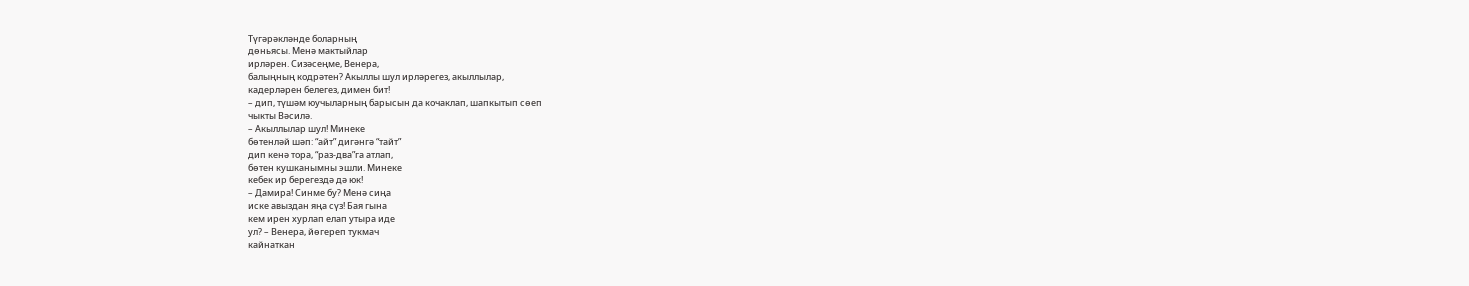Түгәрәкләнде боларның
дөньясы. Менә мактыйлар
ирләрен. Сизәсеңме, Венера,
балыңның кодрәтен? Акыллы шул ирләрегез, акыллылар,
кадерләрен белегез, димен бит!
– дип, түшәм юучыларның барысын да кочаклап, шапкытып сөеп
чыкты Вәсилә.
– Акыллылар шул! Минеке
бөтенләй шәп: “айт” дигәнгә “тайт”
дип кенә тора, “раз-два”га атлап,
бөтен кушканымны эшли. Минеке
кебек ир берегездә дә юк!
– Дамира! Синме бу? Менә сиңа
иске авыздан яңа сүз! Бая гына
кем ирен хурлап елап утыра иде
ул? – Венера, йөгереп тукмач
кайнаткан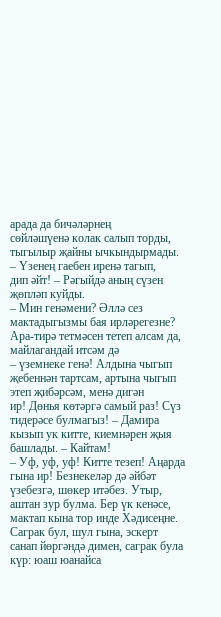арада да бичәләрнең
сөйләшүенә колак салып торды,
тыгылыр җайны ычкындырмады.
– Үзенең гаебен иренә тагып,
дип әйт! – Рәгыйдә аның сүзен
җөпләп куйды.
– Мин генәмени? Әллә сез мактадыгызмы бая ирләрегезне?
Ара-тирә тетмәсен тетеп алсам да, майлагандай итсәм дә
– үземнеке генә! Алдына чыгып
җебеннән тартсам, артына чыгып этеп җибәрсәм, менә дигән
ир! Дөнья көтәргә самый раз! Сүз
тидерәсе булмагыз! – Дамира кызып ук китте, киемнәрен җыя башлады. – Кайтам!
– Уф, уф, уф! Китте тезеп! Аңарда
гына ир! Безнекеләр дә әйбәт
үзебезгә, шөкер итәбез. Утыр,
аштан зур булма. Бер үк кенәсе,
мактап кына тор инде Хәдисеңне.
Саграк бул, шул гына, эскерт санап йөргәндә димен, саграк була
күр: юаш юанайса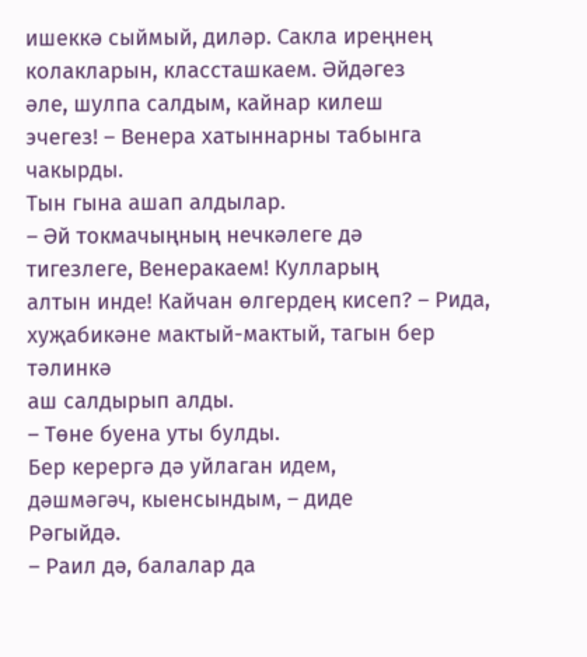ишеккә сыймый, диләр. Сакла иреңнең колакларын, классташкаем. Әйдәгез
әле, шулпа салдым, кайнар килеш
эчегез! – Венера хатыннарны табынга чакырды.
Тын гына ашап алдылар.
– Әй токмачыңның нечкәлеге дә
тигезлеге, Венеракаем! Кулларың
алтын инде! Кайчан өлгердең кисеп? – Рида, хуҗабикәне мактый-мактый, тагын бер тәлинкә
аш салдырып алды.
– Төне буена уты булды.
Бер керергә дә уйлаган идем,
дәшмәгәч, кыенсындым, – диде
Рәгыйдә.
– Раил дә, балалар да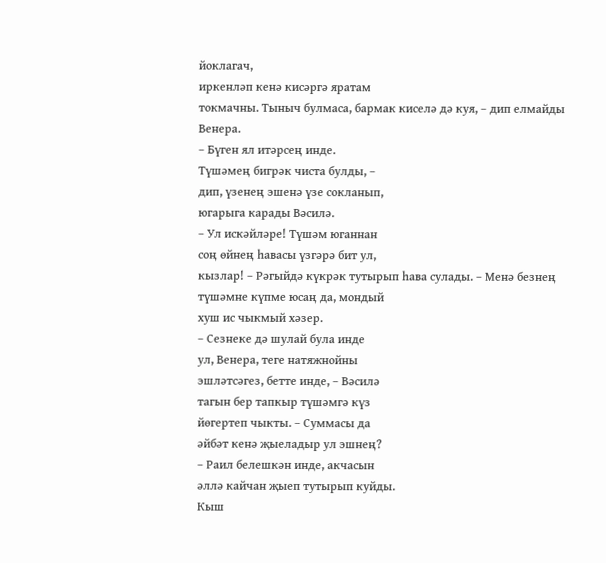йоклагач,
иркенләп кенә кисәргә яратам
токмачны. Тыныч булмаса, бармак киселә дә куя, – дип елмайды
Венера.
– Бүген ял итәрсең инде.
Түшәмең бигрәк чиста булды, –
дип, үзенең эшенә үзе сокланып,
югарыга карады Вәсилә.
– Ул искәйләре! Түшәм юганнан
соң өйнең һавасы үзгәрә бит ул,
кызлар! – Рәгыйдә күкрәк тутырып һава сулады. – Менә безнең
түшәмне күпме юсаң да, мондый
хуш ис чыкмый хәзер.
– Сезнеке дә шулай була инде
ул, Венера, теге натяжнойны
эшләтсәгез, бетте инде, – Вәсилә
тагын бер тапкыр түшәмгә күз
йөгертеп чыкты. – Суммасы да
әйбәт кенә җыеладыр ул эшнең?
– Раил белешкән инде, акчасын
әллә кайчан җыеп тутырып куйды.
Кыш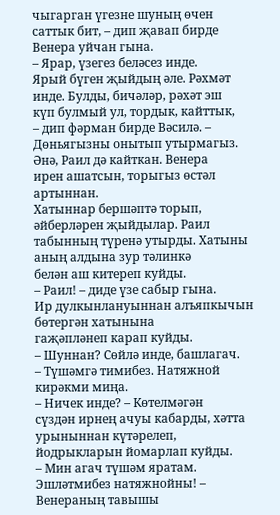чыгарган үгезне шуның өчен
саттык бит, – дип җавап бирде Венера уйчан гына.
– Ярар, үзегез беләсез инде.
Ярый бүген җыйдың әле. Рәхмәт
инде. Булды, бичәләр, рәхәт эш
күп булмый ул, тордык, кайттык,
– дип фәрман бирде Вәсилә. –
Дөньягызны онытып утырмагыз.
Әнә, Раил дә кайткан. Венера
ирен ашатсын, торыгыз өстәл артыннан.
Хатыннар бершәптә торып,
әйберләрен җыйдылар. Раил
табынның түренә утырды. Хатыны аның алдына зур тәлинкә
белән аш китереп куйды.
– Раил! – диде үзе сабыр гына.
Ир дулкынлануыннан алъяпкычын бөтергән хатынына
гаҗәпләнеп карап куйды.
– Шуннан? Сөйлә инде, башлагач.
– Түшәмгә тимибез. Натяжной
кирәкми миңа.
– Ничек инде? – Көтелмәгән
сүздән ирнең ачуы кабарды, хәтта
урыныннан күтәрелеп, йодрыкларын йомарлап куйды.
– Мин агач түшәм яратам.
Эшләтмибез натяжнойны! –
Венераның тавышы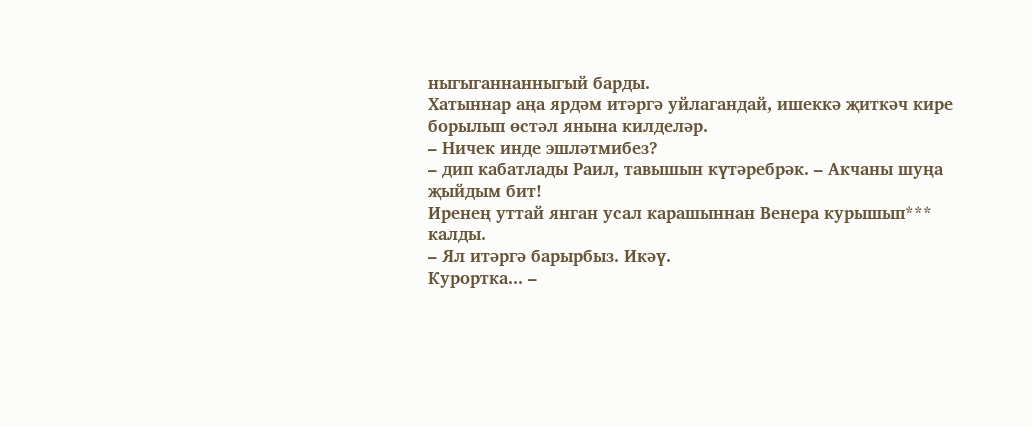ныгыганнанныгый барды.
Хатыннар аңа ярдәм итәргә уйлагандай, ишеккә җиткәч кире борылып өстәл янына килделәр.
– Ничек инде эшләтмибез?
– дип кабатлады Раил, тавышын күтәребрәк. – Акчаны шуңа
җыйдым бит!
Иренең уттай янган усал карашыннан Венера курышып*** калды.
– Ял итәргә барырбыз. Икәү.
Курортка... –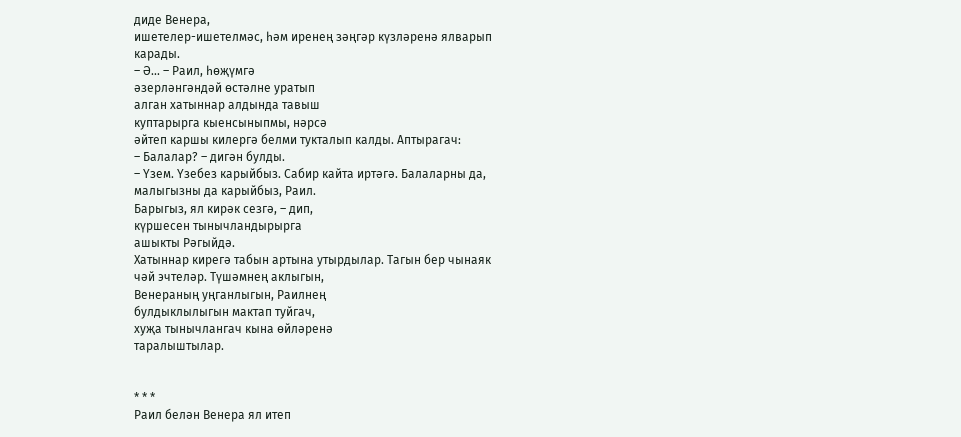диде Венера,
ишетелер-ишетелмәс, һәм иренең зәңгәр күзләренә ялварып
карады.
– Ә... – Раил, һөҗүмгә
әзерләнгәндәй өстәлне уратып
алган хатыннар алдында тавыш
куптарырга кыенсыныпмы, нәрсә
әйтеп каршы килергә белми тукталып калды. Аптырагач:
– Балалар? – дигән булды.
– Үзем. Үзебез карыйбыз. Сабир кайта иртәгә. Балаларны да,
малыгызны да карыйбыз, Раил.
Барыгыз, ял кирәк сезгә, – дип,
күршесен тынычландырырга
ашыкты Рәгыйдә.
Хатыннар кирегә табын артына утырдылар. Тагын бер чынаяк
чәй эчтеләр. Түшәмнең аклыгын,
Венераның уңганлыгын, Раилнең
булдыклылыгын мактап туйгач,
хуҗа тынычлангач кына өйләренә
таралыштылар.


* * *
Раил белән Венера ял итеп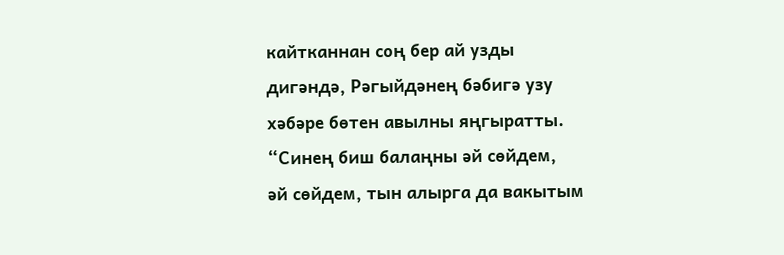кайтканнан соң бер ай узды
дигәндә, Рәгыйдәнең бәбигә узу
хәбәре бөтен авылны яңгыратты.
“Синең биш балаңны әй сөйдем,
әй сөйдем, тын алырга да вакытым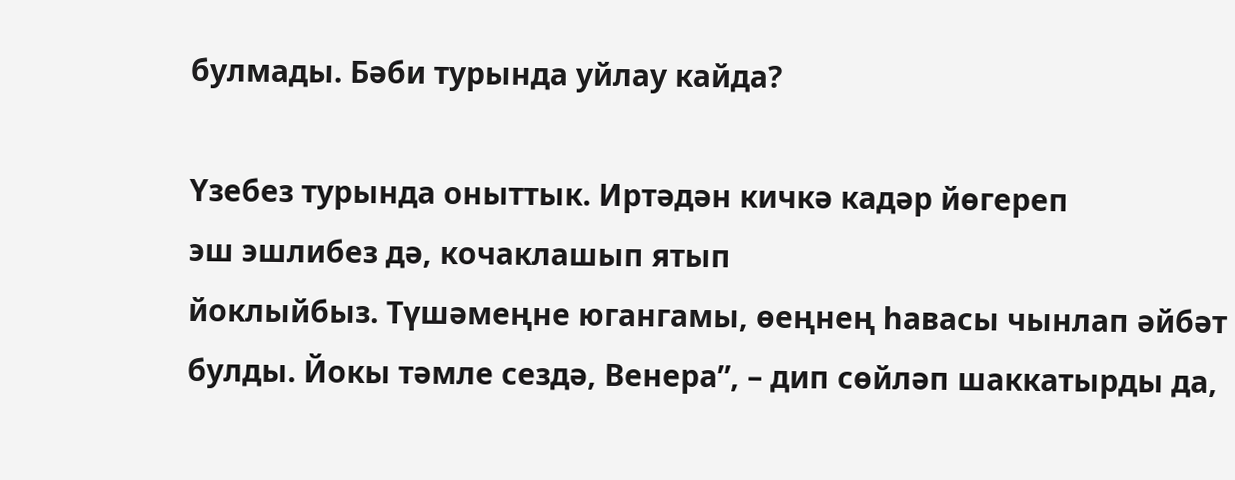булмады. Бәби турында уйлау кайда?

Үзебез турында оныттык. Иртәдән кичкә кадәр йөгереп
эш эшлибез дә, кочаклашып ятып
йоклыйбыз. Түшәмеңне югангамы, өеңнең һавасы чынлап әйбәт
булды. Йокы тәмле сездә, Венера”, – дип сөйләп шаккатырды да,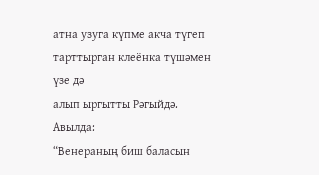атна узуга күпме акча түгеп тарттырган клеёнка түшәмен үзе дә
алып ыргытты Рәгыйдә. Авылда:
“Венераның биш баласын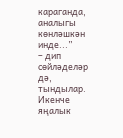караганда, аналыгы көнләшкән инде...”
– дип сөйләделәр дә, тындылар.
Икенче яңалык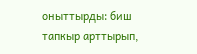оныттырды: биш
тапкыр арттырып,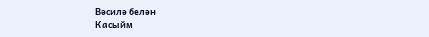Вәсилә белән
Касыйм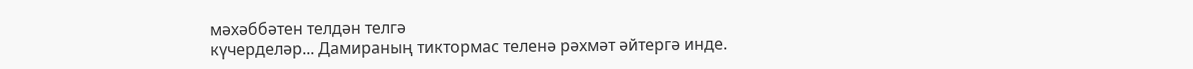мәхәббәтен телдән телгә
күчерделәр... Дамираның тиктормас теленә рәхмәт әйтергә инде.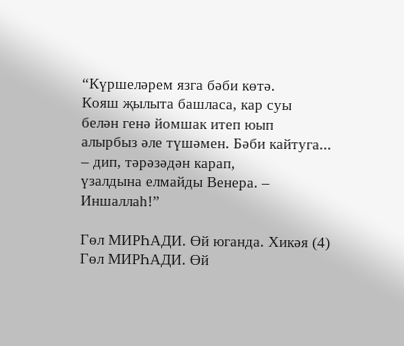“Күршеләрем язга бәби көтә.
Кояш җылыта башласа, кар суы
белән генә йомшак итеп юып
алырбыз әле түшәмен. Бәби кайтуга... – дип, тәрәзәдән карап,
үзалдына елмайды Венера. –
Иншаллаһ!”

Гөл МИРҺАДИ. Өй юганда. Хикәя (4)
Гөл МИРҺАДИ. Өй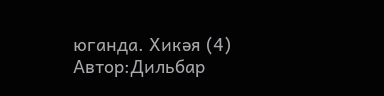юганда. Хикәя (4)
Автор:Дильбар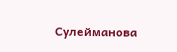Сулейманова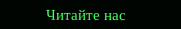Читайте нас